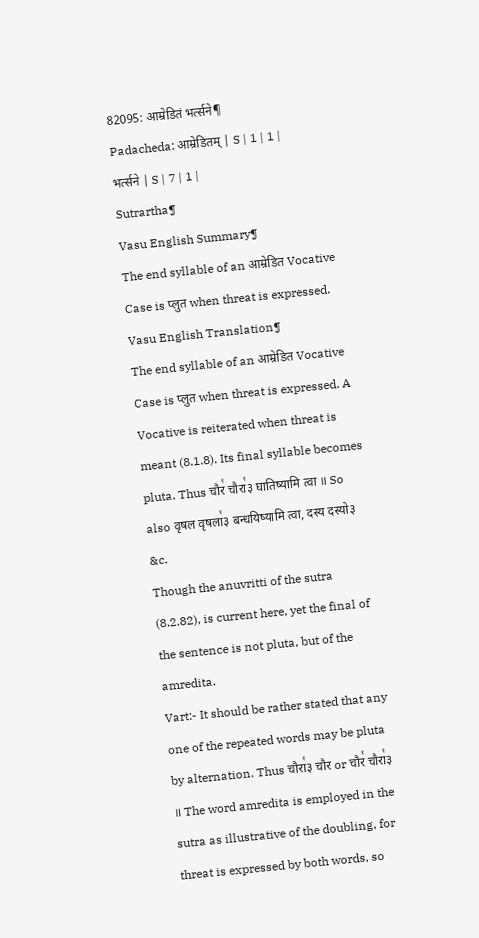82095: आम्रेडितं भर्त्सने¶
Padacheda: आम्रेडितम् | S | 1 | 1 |
भर्त्सने | S | 7 | 1 |
Sutrartha¶
Vasu English Summary¶
The end syllable of an आम्रेडित Vocative Case is प्लुत when threat is expressed.
Vasu English Translation¶
The end syllable of an आम्रेडित Vocative Case is प्लुत when threat is expressed. A Vocative is reiterated when threat is meant (8.1.8). Its final syllable becomes pluta. Thus चौर꣡ चौरा꣡३ घातिष्यामि त्वा ॥ So also वृषल वृषला꣡३ बन्धयिष्यामि त्वा, दस्य दस्यो३ &c.
Though the anuvritti of the sutra (8.2.82), is current here, yet the final of the sentence is not pluta, but of the amredita.
Vart:- It should be rather stated that any one of the repeated words may be pluta by alternation. Thus चौरा꣡३ चौर or चौर꣡ चौरा꣡३ ॥ The word amredita is employed in the sutra as illustrative of the doubling, for threat is expressed by both words, so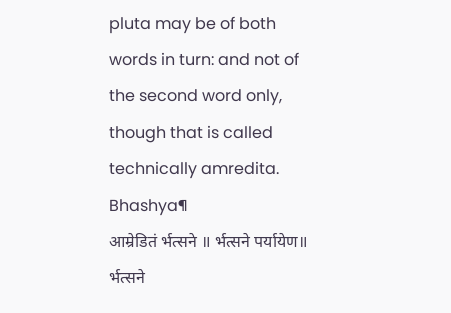pluta may be of both words in turn: and not of the second word only, though that is called technically amredita.
Bhashya¶
आम्रेडितं र्भत्सने ॥ र्भत्सने पर्यायेण॥ र्भत्सने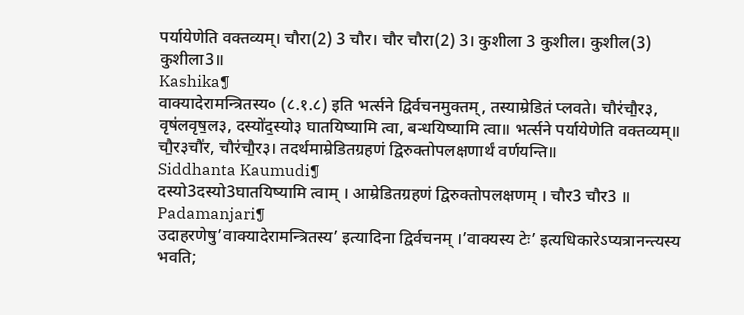पर्यायेणेति वक्तव्यम्। चौरा(2) 3 चौर। चौर चौरा(2) 3। कुशीला 3 कुशील। कुशील(3) कुशीला3॥
Kashika¶
वाक्यादेरामन्त्रितस्य० (८.१.८) इति भर्त्सने द्विर्वचनमुक्तम्, तस्याम्रेडितं प्लवते। चौर॑चौ॒र३, वृष॑लवृष॒ल३, दस्यो॑द॒स्यो३ घातयिष्यामि त्वा, बन्धयिष्यामि त्वा॥ भर्त्सने पर्यायेणेति वक्तव्यम्॥ चौ॒र३चौ॑र, चौर॑चौ॒र३। तदर्थमाम्रेडितग्रहणं द्विरुक्तोपलक्षणार्थं वर्णयन्ति॥
Siddhanta Kaumudi¶
दस्यो3दस्यो3घातयिष्यामि त्वाम् । आम्रेडितग्रहणं द्विरुक्तोपलक्षणम् । चौर3 चौर3 ॥
Padamanjari¶
उदाहरणेषु’वाक्यादेरामन्त्रितस्य’ इत्यादिना द्विर्वचनम् ।’वाक्यस्य टेः’ इत्यधिकारेऽप्यत्रानन्त्यस्य भवति;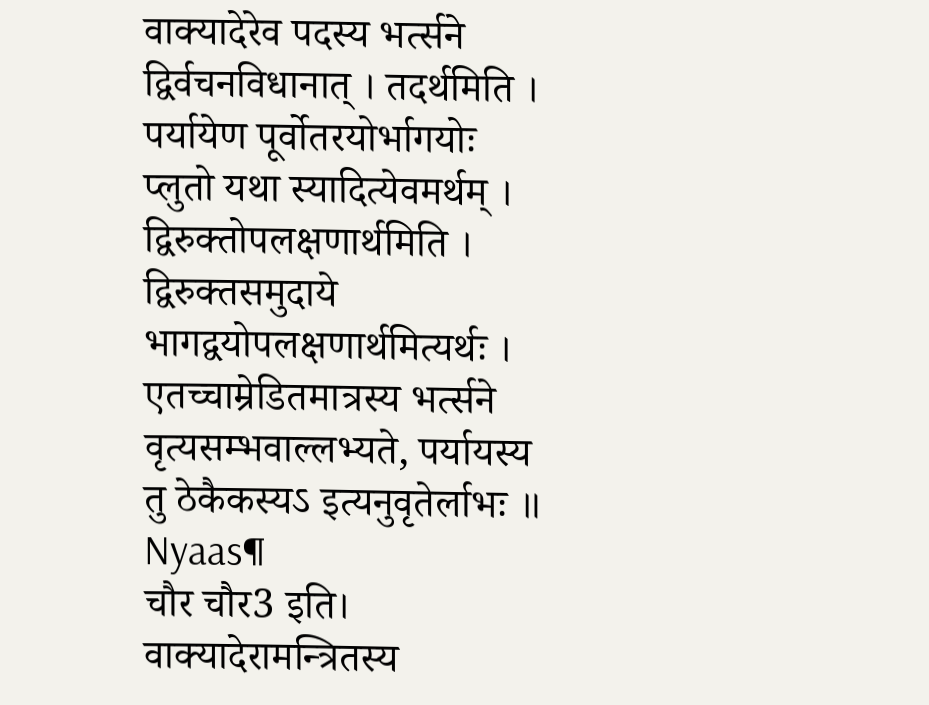वाक्यादेरेव पदस्य भर्त्सने द्विर्वचनविधानात् । तदर्थमिति । पर्यायेण पूर्वोतरयोर्भागयोः प्लुतो यथा स्यादित्येवमर्थम् । द्विरुक्तोपलक्षणार्थमिति । द्विरुक्तसमुदाये भागद्वयोपलक्षणार्थमित्यर्थः । एतच्चाम्रेडितमात्रस्य भर्त्सने वृत्यसम्भवाल्लभ्यते, पर्यायस्य तु ठेकैकस्यऽ इत्यनुवृतेर्लाभः ॥
Nyaas¶
चौर चौर3 इति। वाक्यादेरामन्त्रितस्य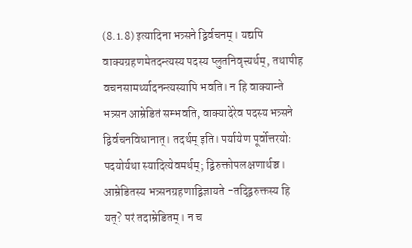(8.1.8) इत्यादिना भत्र्सने द्विर्वचनम्। यद्यपि वाक्यग्रहणमेतदन्त्यस्य पदस्य प्लुतनिवृत्त्यर्थम्, तथापीह वचनसामर्थ्यादनन्त्यस्यापि भवति। न हि वाक्यान्ते भत्र्सन आम्रेडितं सम्भवति, वाक्यादेरेव पदस्य भत्र्सने द्विर्वचनविधानात्। तदर्थम् इति। पर्यायेण पूर्वोत्तरयोः पदयोर्यथा स्यादित्येवमर्थम्; द्विरुक्तोपलक्षणार्थञ्च। आम्रेडितस्य भत्र्सनग्रहणाद्विज्ञायते -तद्द्विरुक्तस्य हि यत्? परं तदाम्रेडितम्। न च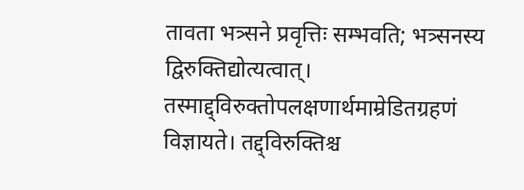तावता भत्र्सने प्रवृत्तिः सम्भवति; भत्र्सनस्य द्विरुक्तिद्योत्यत्वात्। तस्माद्द्विरुक्तोपलक्षणार्थमाम्रेडितग्रहणं विज्ञायते। तद्द्विरुक्तिश्च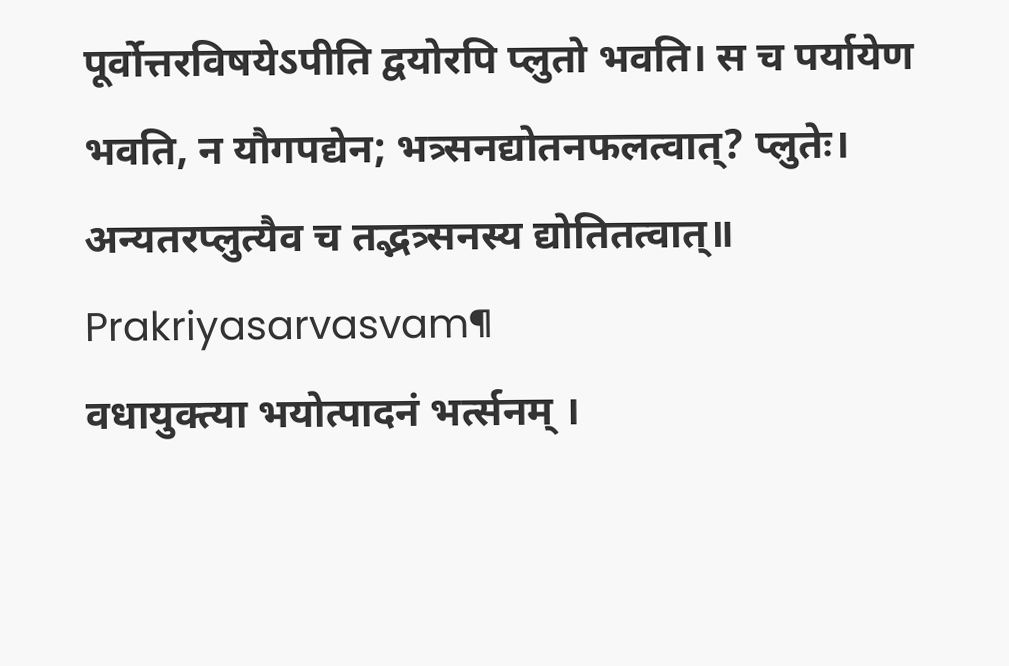पूर्वोत्तरविषयेऽपीति द्वयोरपि प्लुतो भवति। स च पर्यायेण भवति, न यौगपद्येन; भत्र्सनद्योतनफलत्वात्? प्लुतेः। अन्यतरप्लुत्यैव च तद्भत्र्सनस्य द्योतितत्वात्॥
Prakriyasarvasvam¶
वधायुक्त्या भयोत्पादनं भर्त्सनम् ।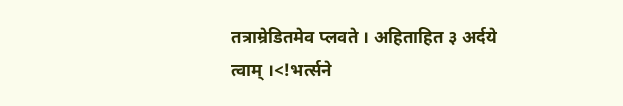तत्राम्रेडितमेव प्लवते । अहिताहित ३ अर्दये त्वाम् ।<!भर्त्सने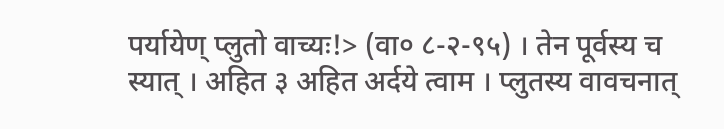पर्यायेण् प्लुतो वाच्यः!> (वा० ८-२-९५) । तेन पूर्वस्य च स्यात् । अहित ३ अहित अर्दये त्वाम । प्लुतस्य वावचनात्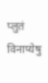प्लुतं विनाप्येषु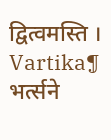द्वित्वमस्ति ।
Vartika¶
भर्त्सने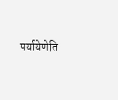पर्यायेणेति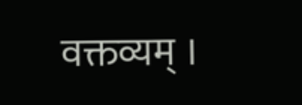वक्तव्यम् ।